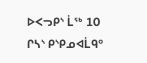ᐅᐸᓓᑭᔅ ᒫᕐᒃ 10
ᒋᓴᔅ ᑭᔅᑭᓄᐊᒫᑫᐤ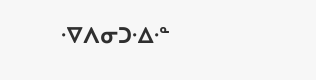ᐌᐱᓂᑐᐎᐧᓐ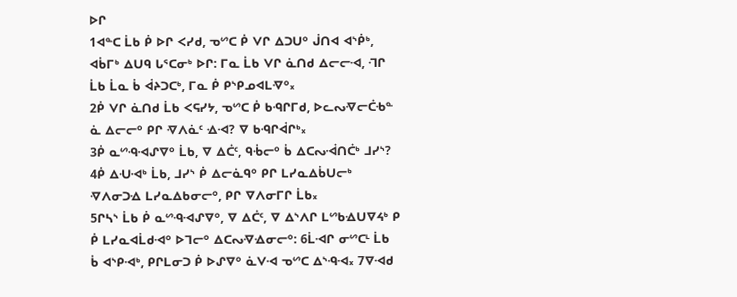ᐅᒋ
1ᐊᓐᑕ ᒫᑲ ᑮ ᐅᒋ ᐸᓯᑯ, ᓀᔥᑕ ᑮ ᐯᒋ ᐃᑐᑌᐤ ᒎᑎᐊ ᐊᔅᑮᒃ, ᐊᑳᒥᒃ ᐃᑌᑫ ᒐᕐᑕᓂᒃ ᐅᒋ: ᒥᓇ ᒫᑲ ᐯᒋ ᓈᑎᑯ ᐃᓕᓕᐗ, ᒬᒋ ᒫᑲ ᒫᓇ ᑳ ᐋᔨᑐᑕᒃ, ᒥᓇ ᑮ ᑭᔅᑭᓄᐊᒪᐌᐤ᙮
2ᑮ ᐯᒋ ᓈᑎᑯ ᒫᑲ ᐸᕋᓯᔭ, ᓀᔥᑕ ᑮ ᑲᑴᒋᒥᑯ, ᐅᓚᔓᐌᓕᑖᑾᓐ ᓈ ᐃᓕᓕᐤ ᑭᒋ ᐌᐱᓈᑦ ᐎᐗ? ᐁ ᑲᑴᒋᐋᒋᒃ᙮
3ᑮ ᓇᔥᑴᐗᔑᐁᐤ ᒫᑲ, ᐁ ᐃᑖᑦ, ᑫᒀᓕᐤ ᑳ ᐃᑕᔓᐙᑎᑖᒃ ᒧᓯᔅ?
4ᑮ ᐃᑗᐗᒃ ᒫᑲ, ᒧᓯᔅ ᑮ ᐃᓕᓈᑫᐤ ᑭᒋ ᒪᓯᓇᐃᑳᑌᓕᒃ ᐌᐱᓂᑐᐎ ᒪᓯᓇᐃᑲᓂᓕᐤ, ᑭᒋ ᐁᐱᓂᒥᒋ ᒫᑲ᙮
5ᒋᓴᔅ ᒫᑲ ᑮ ᓇᔥᑴᐗᔑᐁᐤ, ᐁ ᐃᑖᑦ, ᐁ ᐃᔅᐱᒋ ᒪᔥᑲᐎᑌᐁᔦᒃ ᑭ ᑮ ᒪᓯᓇᐊᒫᑯᐗᐤ ᐅᒣᓕᐤ ᐃᑕᔓᐌᐎᓂᓕᐤ: 6ᒫᐗᒋ ᓂᔥᑕᒻ ᒫᑲ ᑳ ᐊᔅᑭᐗᒃ, ᑭᒋᒪᓂᑐ ᑮ ᐅᔑᐁᐤ ᓈᐯᐗ ᓀᔥᑕ ᐃᔅᑴᐗ᙮ 7ᐁᐗᑯ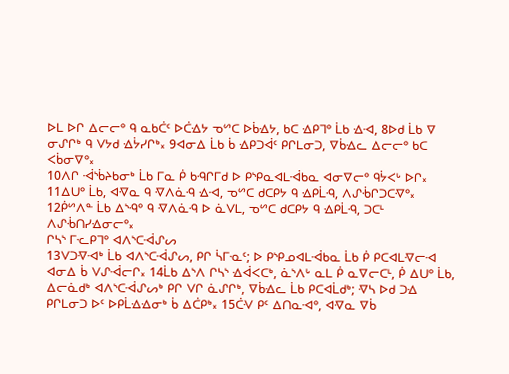ᐅᒪ ᐅᒋ ᐃᓕᓕᐤ ᑫ ᓇᑲᑖᑦ ᐅᑖᐎᔭ ᓀᔥᑕ ᐅᑳᐎᔭ, ᑲᑕ ᐎᑭᒣᐤ ᒫᑲ ᐎᐗ, 8ᐅᑯ ᒫᑲ ᐁ ᓂᔑᒋᒃ ᑫ ᐯᔭᑯ ᐎᔮᓯᒋᒃ᙮ 9ᐊᓂᐃ ᒫᑲ ᑳ ᐎᑭᑐᐋᑦ ᑭᒋᒪᓂᑐ, ᐁᑳᐎᓚ ᐃᓕᓕᐤ ᑲᑕ ᐸᑳᓂᐁᐤ᙮
10ᐱᒋ ᐙᔅᑳᔨᑲᓂᒃ ᒫᑲ ᒥᓇ ᑮ ᑲᑴᒋᒥᑯ ᐅ ᑭᔅᑭᓇᐊᒪᐙᑲᓇ ᐊᓂᐁᓕᐤ ᑫᔮᐸᒡ ᐅᒋ᙮ 11ᐃᑌᐤ ᒫᑲ, ᐊᐌᓇ ᑫ ᐌᐱᓈᑴ ᐎᐗ, ᓀᔥᑕ ᑯᑕᑭᔭ ᑫ ᐎᑭᒫᑴ, ᐱᔑᒀᒋᑐᑕᐌᐤ᙮ 12ᑮᔥᐱᓐ ᒫᑲ ᐃᔅᑴᐤ ᑫ ᐌᐱᓈᑴ ᐅ ᓈᐯᒪ, ᓀᔥᑕ ᑯᑕᑭᔭ ᑫ ᐎᑭᒫᑴ, ᑐᑕᒻ ᐱᔑᒀᑎᓯᐎᓂᓕᐤ᙮
ᒋᓴᔅ ᒥᓦᑭᒣᐤ ᐊᐱᔅᑕᐙᔑᔕ
13ᐯᑐᐌᐗᒃ ᒫᑲ ᐊᐱᔅᑕᐙᔑᔕ, ᑭᒋ ᓵᒥᓋᑦ; ᐅ ᑭᔅᑭᓄᐊᒪᐙᑲᓇ ᒫᑲ ᑮ ᑭᑕᐊᒪᐌᓕᐗ ᐊᓂᐃ ᑳ ᐯᔑᐙᓕᒋ᙮ 14ᒫᑲ ᐃᔅᐱ ᒋᓴᔅ ᐎᐋᐸᑕᒃ, ᓈᔅᐱᒡ ᓇᒪ ᑮ ᓇᐁᓕᑕᒻ, ᑮ ᐃᑌᐤ ᒫᑲ, ᐃᓕᓈᑯᒃ ᐊᐱᔅᑕᐙᔑᔕᒃ ᑭᒋ ᐯᒋ ᓈᔑᒋᒃ, ᐁᑳᐎᓚ ᒫᑲ ᑭᑕᐊᒫᑯᒃ; ᐌᓴ ᐅᑯ ᑐᐎ ᑭᒋᒪᓂᑐ ᐅᑦ ᐅᑭᒫᐎᐎᓂᒃ ᑳ ᐃᑖᑭᒃ᙮ 15ᑖᐺ ᑭᑦ ᐃᑎᓇᐗᐤ, ᐊᐌᓇ ᐁᑳ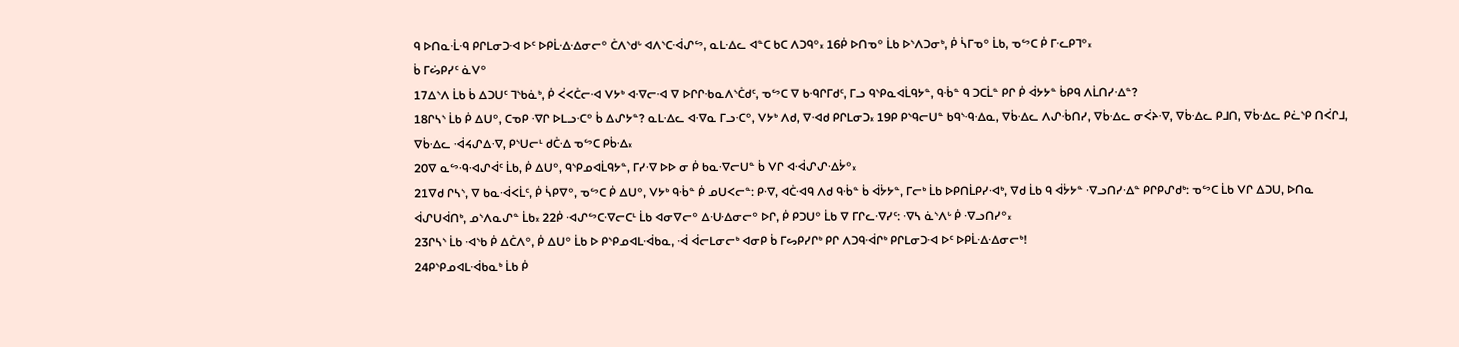ᑫ ᐅᑎᓇᒸᑴ ᑭᒋᒪᓂᑐᐗ ᐅᑦ ᐅᑭᒫᐎᐎᓂᓕᐤ ᑖᐱᔅᑯᒡ ᐊᐱᔅᑕᐙᔑᔥ, ᓇᒪᐎᓚ ᐊᓐᑕ ᑲᑕ ᐱᑐᑫᐤ᙮ 16ᑮ ᐅᑎᓀᐤ ᒫᑲ ᐅᔅᐱᑐᓂᒃ, ᑮ ᓵᒥᓀᐤ ᒫᑲ, ᓀᔥᑕ ᑮ ᒥᓦᑭᒣᐤ᙮
ᑳ ᒥᔖᑭᓯᑦ ᓈᐯᐤ
17ᐃᔅᐱ ᒫᑲ ᑳ ᐃᑐᑌᑦ ᒣᔅᑲᓈᒃ, ᑮ ᐹᐸᑖᓕᐗ ᐯᔭᒃ ᐊᐌᓕᐗ ᐁ ᐅᒋᒋᑾᓇᐱᔅᑖᑯᑦ, ᓀᔥᑕ ᐁ ᑲᑴᒋᒥᑯᑦ, ᒥᓗ ᑫᔅᑭᓇᐊᒫᑫᔭᓐ, ᑫᒀᓐ ᑫ ᑐᑕᒫᓐ ᑭᒋ ᑮ ᐋᔭᔭᓐ ᑳᑭᑫ ᐱᒫᑎᓯᐎᓐ?
18ᒋᓴᔅ ᒫᑲ ᑮ ᐃᑌᐤ, ᑕᓀᑭ ᐌᒋ ᐅᒪᓗᑡᐤ ᑳ ᐃᔑᔭᓐ? ᓇᒪᐎᓚ ᐊᐌᓇ ᒥᓗᑡᐤ, ᐯᔭᒃ ᐱᑯ, ᐁᐗᑯ ᑭᒋᒪᓂᑐ᙮ 19ᑭ ᑭᔅᑫᓕᑌᓐ ᑲᑫᔅᑴᐎᓇ, ᐁᑳᐎᓚ ᐱᔑᒀᑎᓯ, ᐁᑳᐎᓚ ᓂᐹᔨᐌ, ᐁᑳᐎᓚ ᑭᒧᑎ, ᐁᑳᐎᓚ ᑭᓛᔅᑭ ᑎᐹᒋᒧ, ᐁᑳᐎᓚ ᐙᔦᔑᐃᐌ, ᑭᔅᑌᓕᒻ ᑯᑖᐎ ᓀᔥᑕ ᑭᑳᐎ᙮
20ᐁ ᓇᔥᑴᐗᔑᐋᑦ ᒫᑲ, ᑮ ᐃᑌᐤ, ᑫᔅᑭᓄᐊᒫᑫᔭᓐ, ᒥᓯᐌ ᐅᐅ ᓂ ᑮ ᑲᓇᐌᓕᑌᓐ ᑳ ᐯᒋ ᐊᐙᔑᔑᐎᔮᐤ᙮
21ᐁᑯ ᒋᓴᔅ, ᐁ ᑲᓇᐙᐸᒫᑦ, ᑮ ᓵᑭᐁᐤ, ᓀᔥᑕ ᑮ ᐃᑌᐤ, ᐯᔭᒃ ᑫᒀᓐ ᑮ ᓄᑌᐸᓕᓐ: ᑭᐌ, ᐊᑖᐗᑫ ᐱᑯ ᑫᒀᓐ ᑳ ᐋᔮᔭᓐ, ᒥᓕᒃ ᒫᑲ ᐅᑭᑎᒫᑭᓯᐗᒃ, ᐁᑯ ᒫᑲ ᑫ ᐋᔮᔭᓐ ᐌᓗᑎᓯᐎᓐ ᑭᒋᑭᔑᑯᒃ: ᓀᔥᑕ ᒫᑲ ᐯᒋ ᐃᑐᑌ, ᐅᑎᓇ ᐋᔑᑌᐋᑎᒃ, ᓄᔅᐱᓇᔑᓐ ᒫᑲ᙮ 22ᑮ ᐗᔑᔥᑕᐌᓕᑕᒻ ᒫᑲ ᐊᓂᐁᓕᐤ ᐃᑗᐎᓂᓕᐤ ᐅᒋ, ᑮ ᑭᑐᑌᐤ ᒫᑲ ᐁ ᒥᒋᓚᐌᓯᑦ: ᐌᓴ ᓈᔅᐱᒡ ᑮ ᐌᓗᑎᓯᐤ᙮
23ᒋᓴᔅ ᒫᑲ ᐗᔅᑲ ᑮ ᐃᑖᐱᐤ, ᑮ ᐃᑌᐤ ᒫᑲ ᐅ ᑭᔅᑭᓄᐊᒪᐙᑲᓇ, ᐙ ᐋᓕᒪᓂᓕᒃ ᐊᓂᑭ ᑳ ᒥᔕᑭᓯᒋᒃ ᑭᒋ ᐱᑐᑫᐙᒋᒃ ᑭᒋᒪᓂᑐᐗ ᐅᑦ ᐅᑭᒫᐎᐎᓂᓕᒃ!
24ᑭᔅᑭᓄᐊᒪᐙᑲᓇᒃ ᒫᑲ ᑮ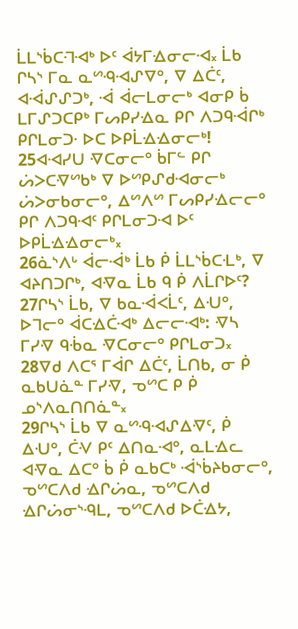ᒫᒪᔅᑳᑕᒬᐗᒃ ᐅᑦ ᐋᔭᒥᐎᓂᓕᐗ᙮ ᒫᑲ ᒋᓴᔅ ᒥᓇ ᓇᔥᑴᐗᔑᐁᐤ, ᐁ ᐃᑖᑦ, ᐊᐙᔑᔑᑐᒃ, ᐙ ᐋᓕᒪᓂᓕᒃ ᐊᓂᑭ ᑳ ᒪᒥᔑᑐᑕᑭᒃ ᒥᔕᑭᓯᐎᓇ ᑭᒋ ᐱᑐᑫᐙᒋᒃ ᑭᒋᒪᓂᑐᐧ ᐅᑕ ᐅᑭᒫᐎᐎᓂᓕᒃ! 25ᐊᐗᓯᑌ ᐌᑕᓂᓕᐤ ᑳᒥᓪ ᑭᒋ ᔖᐳᑕᐌᔥᑲᒃ ᐁ ᐅᔥᑭᔑᑯᐗᓂᓕᒃ ᔖᐳᓂᑲᓂᓕᐤ, ᐃᔥᐱᔥ ᒥᔕᑭᓯᐎᓕᓕᐤ ᑭᒋ ᐱᑐᑫᐗᑦ ᑭᒋᒪᓂᑐᐗ ᐅᑦ ᐅᑭᒫᐎᐎᓂᓕᒃ᙮
26ᓈᔅᐱᒡ ᐋᓕᐙᒃ ᒫᑲ ᑮ ᒫᒪᔅᑳᑕᒶᒃ, ᐁ ᐊᔨᑎᑐᒋᒃ, ᐊᐌᓇ ᒫᑲ ᑫ ᑮ ᐱᒫᒋᐅᑦ?
27ᒋᓴᔅ ᒫᑲ, ᐁ ᑲᓇᐙᐸᒫᑦ, ᐃᑗᐤ, ᐅᒣᓕᐤ ᐋᑕᐎᑖᐗᒃ ᐃᓕᓕᐗᒃ: ᐌᓴ ᒥᓯᐌ ᑫᒀᓇ ᐌᑕᓂᓕᐤ ᑭᒋᒪᓂᑐ᙮
28ᐁᑯ ᐱᑕᕐ ᒥᐋᒋ ᐃᑖᑦ, ᒫᑎᑲ, ᓂ ᑮ ᓇᑲᑌᓈᓐ ᒥᓯᐌ, ᓀᔥᑕ ᑭ ᑮ ᓄᔅᐱᓇᑎᑎᓈᓐ᙮
29ᒋᓴᔅ ᒫᑲ ᐁ ᓇᔥᑴᐗᔑᐃᐌᑦ, ᑮ ᐃᑗᐤ, ᑖᐺ ᑭᑦ ᐃᑎᓇᐗᐤ, ᓇᒪᐎᓚ ᐊᐌᓇ ᐃᑕᐤ ᑳ ᑮ ᓇᑲᑕᒃ ᐙᔅᑳᔨᑲᓂᓕᐤ, ᓀᔥᑕᐱᑯ ᐎᒋᔖᓇ, ᓀᔥᑕᐱᑯ ᐎᒋᔖᓂᔅᑴᒪ, ᓀᔥᑕᐱᑯ ᐅᑖᐎᔭ,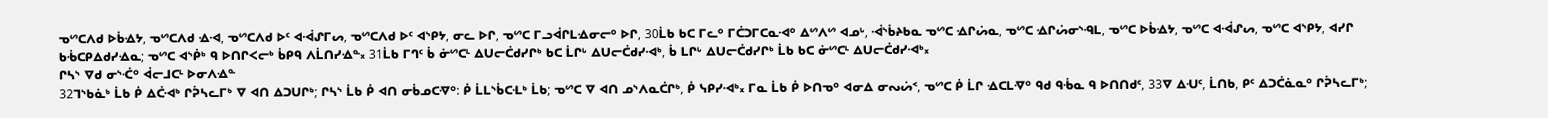ᓀᔥᑕᐱᑯ ᐅᑳᐎᔭ, ᓀᔥᑕᐱᑯ ᐎᐗ, ᓀᔥᑕᐱᑯ ᐅᑦ ᐊᐙᔑᒥᔕ, ᓀᔥᑕᐱᑯ ᐅᑦ ᐊᔅᑭᔭ, ᓂᓚ ᐅᒋ, ᓀᔥᑕ ᒥᓗᐋᒋᒪᐎᓂᓕᐤ ᐅᒋ, 30ᒫᑲ ᑲᑕ ᒥᓚᐤ ᒥᑖᑐᒥᑕᓇᐗᐤ ᐃᔥᐱᔥ ᐊᓄᒡ, ᐙᔅᑳᔨᑲᓇ ᓀᔥᑕ ᐎᒋᔖᓇ, ᓀᔥᑕ ᐎᒋᔖᓂᔅᑴᒪ, ᓀᔥᑕ ᐅᑳᐎᔭ, ᓀᔥᑕ ᐊᐙᔑᔕ, ᓀᔥᑕ ᐊᔅᑭᔭ, ᐊᓯᒋ ᑲᒀᑕᑭᐃᑯᓯᐎᓇ; ᓀᔥᑕ ᐊᔅᑮᒃ ᑫ ᐅᑎᒋᐸᓕᒃ ᑳᑭᑫ ᐱᒫᑎᓯᐎᓐ᙮ 31ᒫᑲ ᒥᒉᑦ ᑳ ᓃᔥᑕᒻ ᐃᑌᓕᑖᑯᓯᒋᒃ ᑲᑕ ᒫᒋᒡ ᐃᑌᓕᑖᑯᓯᐗᒃ, ᑳ ᒪᒋᒡ ᐃᑌᓕᑖᑯᓯᒋᒃ ᒫᑲ ᑲᑕ ᓃᔥᑕᒻ ᐃᑌᓕᑖᑯᓯᐗᒃ᙮
ᒋᓴᔅ ᐁᑯ ᓂᔅᑣᐤ ᐋᓕᒧᑕᒻ ᐅᓂᐱᐎᓐ
32ᒣᔅᑲᓈᒃ ᒫᑲ ᑮ ᐃᑖᐗᒃ ᒋᕉᓴᓚᒥᒃ ᐁ ᐊᑎ ᐃᑐᑌᒋᒃ; ᒋᓴᔅ ᒫᑲ ᑮ ᐊᑎ ᓂᑳᓄᑕᐌᐤ: ᑮ ᒫᒪᔅᑳᑕᒶᒃ ᒫᑲ; ᓀᔥᑕ ᐁ ᐊᑎ ᓄᔅᐱᓇᑖᒋᒃ, ᑮ ᓭᑭᓯᐗᒃ᙮ ᒥᓇ ᒫᑲ ᑮ ᐅᑎᓀᐤ ᐊᓂᐃ ᓂᔓᔖᑉ, ᓀᔥᑕ ᑮ ᒫᒋ ᐎᑕᒪᐌᐤ ᑫᑯ ᑫᒀᓇ ᑫ ᐅᑎᑎᑯᑦ, 33ᐁ ᐃᑗᑦ, ᒫᑎᑲ, ᑭᑦ ᐃᑐᑖᓈᓇᐤ ᒋᕉᓴᓚᒥᒃ;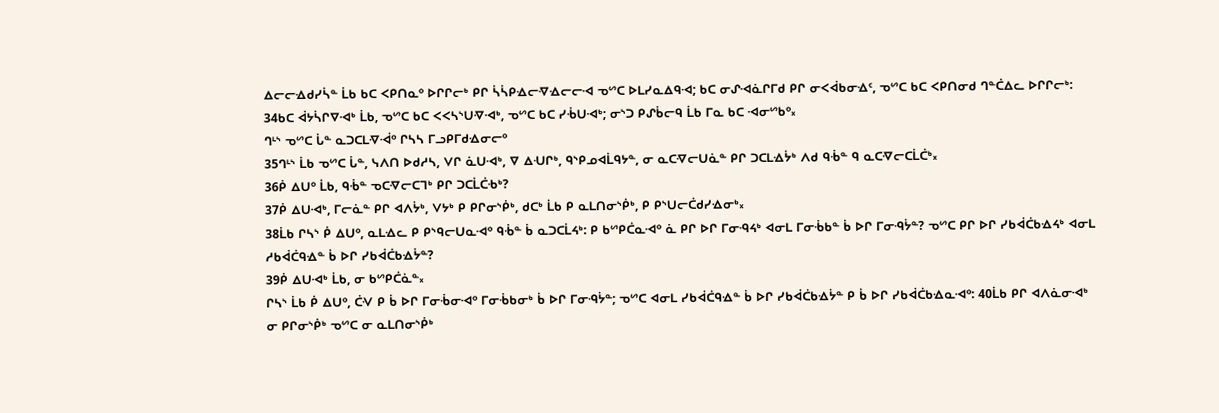ᐃᓕᓕᐎᑯᓯᓵᓐ ᒫᑲ ᑲᑕ ᐸᑭᑎᓇᐤ ᐅᒋᒋᓕᒃ ᑭᒋ ᓵᓵᑭᐎᓕᐌᐎᓕᓕᐗ ᓀᔥᑕ ᐅᒪᓯᓇᐃᑫᐗ; ᑲᑕ ᓂᔑᐗᓈᒋᒥᑯ ᑭᒋ ᓂᐸᐋᑲᓂᐎᑦ, ᓀᔥᑕ ᑲᑕ ᐸᑭᑎᓂᑯ ᒉᓐᑖᐃᓚ ᐅᒋᒋᓕᒃ: 34ᑲᑕ ᐋᔭᓵᒋᐁᐗᒃ ᒫᑲ, ᓀᔥᑕ ᑲᑕ ᐸᐸᓴᔅᑌᐌᐗᒃ, ᓀᔥᑕ ᑲᑕ ᓯᒀᑌᐗᒃ; ᓂᔅᑐ ᑭᔑᑳᓕᑫ ᒫᑲ ᒥᓇ ᑲᑕ ᐗᓂᔥᑲᐤ᙮
ᒉᒻᔅ ᓀᔥᑕ ᒑᓐ ᓇᑐᑕᒪᐌᐙᐤ ᒋᓴᓴ ᒥᓗᑭᒥᑯᐎᓂᓕᐤ
35ᒉᒻᔅ ᒫᑲ ᓀᔥᑕ ᒑᓐ, ᓭᐱᑎ ᐅᑯᓱᓴ, ᐯᒋ ᓈᑌᐗᒃ, ᐁ ᐃᑗᒋᒃ, ᑫᔅᑭᓄᐊᒫᑫᔭᓐ, ᓂ ᓇᑕᐌᓕᑌᓈᓐ ᑭᒋ ᑐᑕᒪᐎᔮᒃ ᐱᑯ ᑫᒀᓐ ᑫ ᓇᑕᐌᓕᑕᒫᑖᒃ᙮
36ᑮ ᐃᑌᐤ ᒫᑲ, ᑫᒀᓐ ᓀᑕᐌᓕᑕᒣᒃ ᑭᒋ ᑐᑕᒫᑖᑾᒃ?
37ᑮ ᐃᑌᐗᒃ, ᒥᓕᓈᓐ ᑭᒋ ᐊᐱᔮᒃ, ᐯᔭᒃ ᑭ ᑭᒋᓂᔅᑮᒃ, ᑯᑕᒃ ᒫᑲ ᑭ ᓇᒪᑎᓂᔅᑮᒃ, ᑭ ᑭᔅᑌᓕᑖᑯᓯᐎᓂᒃ᙮
38ᒫᑲ ᒋᓴᔅ ᑮ ᐃᑌᐤ, ᓇᒪᐎᓚ ᑭ ᑭᔅᑫᓕᑌᓇᐗᐤ ᑫᒀᓐ ᑳ ᓇᑐᑕᒫᔦᒃ: ᑭ ᑲᔥᑭᑖᓇᐗᐤ ᓈ ᑭᒋ ᐅᒋ ᒥᓂᑴᔦᒃ ᐊᓂᒪ ᒥᓂᒀᑲᓐ ᑳ ᐅᒋ ᒥᓂᑴᔮᓐ? ᓀᔥᑕ ᑭᒋ ᐅᒋ ᓯᑲᐋᑖᑲᐎᔦᒃ ᐊᓂᒪ ᓱᑲᐋᑖᑫᐎᓐ ᑳ ᐅᒋ ᓯᑲᐋᑖᑲᐎᔮᓐ?
39ᑮ ᐃᑌᐗᒃ ᒫᑲ, ᓂ ᑲᔥᑭᑖᓈᓐ᙮
ᒋᓴᔅ ᒫᑲ ᑮ ᐃᑌᐤ, ᑖᐺ ᑭ ᑳ ᐅᒋ ᒥᓂᒀᓂᐗᐤ ᒥᓂᒀᑲᓂᒃ ᑳ ᐅᒋ ᒥᓂᑴᔮᓐ; ᓀᔥᑕ ᐊᓂᒪ ᓯᑲᐋᑖᑫᐎᓐ ᑳ ᐅᒋ ᓯᑲᐋᑖᑲᐎᔮᓐ ᑭ ᑳ ᐅᒋ ᓯᑲᐋᑖᑲᐎᓇᐗᐤ: 40ᒫᑲ ᑭᒋ ᐊᐱᓈᓂᐗᒃ ᓂ ᑭᒋᓂᔅᑮᒃ ᓀᔥᑕ ᓂ ᓇᒪᑎᓂᔅᑮᒃ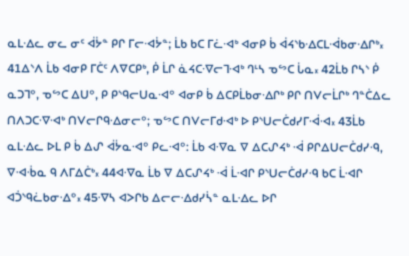ᓇᒪᐎᓚ ᓂᓚ ᓂᑦ ᐋᔮᓐ ᑭᒋ ᒥᓕᐗᔮᓐ; ᒫᑲ ᑲᑕ ᒥᓛᐗᒃ ᐊᓂᑭ ᑳ ᐋᔦᔅᑲᐎᑕᒪᐙᑲᓂᐎᒋᒃ᙮
41ᐃᔅᐱ ᒫᑲ ᐊᓂᑭ ᒥᑖᑦ ᐱᐁᑕᑭᒃ, ᑮ ᒫᒋ ᓈᔦᑕᐌᓕᒣᐗᒃ ᒉᒻᓴ ᓀᔥᑕ ᒑᓇ᙮ 42ᒫᑲ ᒋᓴᔅ ᑮ ᓇᑐᒣᐤ, ᓀᔥᑕ ᐃᑌᐤ, ᑭ ᑭᔅᑫᓕᑌᓇᐗᐤ ᐊᓂᑭ ᑳ ᐃᑕᑭᒫᑲᓂᐎᒋᒃ ᑭᒋ ᑎᐯᓕᒫᒋᒃ ᒉᓐᑖᐃᓚ ᑎᐱᑐᑕᐌᐗᒃ ᑎᐯᓕᒋᑫᐎᓂᓕᐤ; ᓀᔥᑕ ᑎᐯᓕᒥᑯᐗᒃ ᐅ ᑭᔅᑌᓕᑖᑯᓯᒥᐙᐗ᙮ 43ᒫᑲ ᓇᒪᐎᓚ ᐅᒪ ᑭ ᑳ ᐃᔑ ᐋᔮᓇᐗᐤ ᑭᓚᐗᐤ: ᒫᑲ ᐊᐌᓇ ᐁ ᐃᑕᔑᔦᒃ ᐙ ᑭᒋᐃᑌᓕᑖᑯᓯᑴ, ᐁᐗᒀᓇ ᑫ ᐱᒥᐃᑖᒃ᙮ 44ᐊᐌᓇ ᒫᑲ ᐁ ᐃᑕᔑᔦᒃ ᐙ ᒫᐗᒋ ᑭᔅᑌᓕᑖᑯᓯᑴ ᑲᑕ ᒫᐗᒋ ᐊᑑᔅᑫᓛᑲᓂᐎᐤ᙮ 45ᐌᓴ ᐊᐳᒋᑲ ᐃᓕᓕᐎᑯᓯᓵᓐ ᓇᒪᐎᓚ ᐅᒋ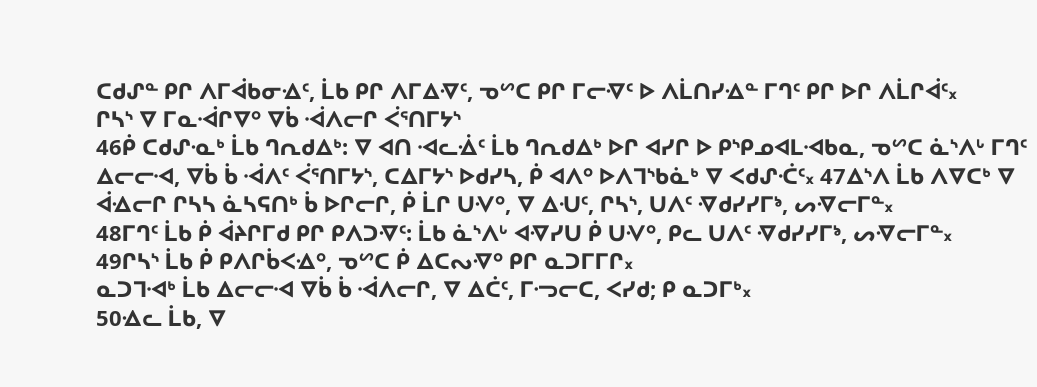ᑕᑯᔑᓐ ᑭᒋ ᐱᒥᐋᑲᓂᐎᑦ, ᒫᑲ ᑭᒋ ᐱᒥᐃᐌᑦ, ᓀᔥᑕ ᑭᒋ ᒥᓕᐌᑦ ᐅ ᐱᒫᑎᓯᐎᓐ ᒥᒉᑦ ᑭᒋ ᐅᒋ ᐱᒫᒋᐋᑦ᙮
ᒋᓴᔅ ᐁ ᒥᓇᐙᒋᐁᐤ ᐁᑳ ᐙᐱᓕᒋ ᐹᕐᑎᒥᔭᔅ
46ᑮ ᑕᑯᔑᓋᒃ ᒫᑲ ᒉᕆᑯᐃᒃ: ᐁ ᐊᑎ ᐗᓚᐐᑦ ᒫᑲ ᒉᕆᑯᐃᒃ ᐅᒋ ᐊᓯᒋ ᐅ ᑭᔅᑭᓄᐊᒪᐗᑲᓇ, ᓀᔥᑕ ᓈᔅᐱᒡ ᒥᒉᑦ ᐃᓕᓕᐗ, ᐁᑳ ᑳ ᐙᐱᑦ ᐹᕐᑎᒥᔭᔅ, ᑕᐃᒥᔭᔅ ᐅᑯᓯᓴ, ᑮ ᐊᐱᐤ ᐅᐱᒣᔅᑲᓈᒃ ᐁ ᐸᑯᔑᑣᑦ᙮ 47ᐃᔅᐱ ᒫᑲ ᐱᐁᑕᒃ ᐁ ᐋᐎᓕᒋ ᒋᓴᓴ ᓈᓴᕋᑎᒃ ᑳ ᐅᒋᓕᒋ, ᑮ ᒫᒋ ᑌᐺᐤ, ᐁ ᐃᑗᑦ, ᒋᓴᔅ, ᑌᐱᑦ ᐌᑯᓯᓯᒥᔉ, ᔕᐌᓕᒥᓐ᙮
48ᒥᒉᑦ ᒫᑲ ᑮ ᐋᔨᒋᒥᑯ ᑭᒋ ᑭᐱᑐᐌᑦ: ᒫᑲ ᓈᔅᐱᒡ ᐊᐌᓯᑌ ᑮ ᑌᐺᐤ, ᑭᓚ ᑌᐱᑦ ᐌᑯᓯᓯᒥᔉ, ᔕᐌᓕᒥᓐ᙮
49ᒋᓴᔅ ᒫᑲ ᑮ ᑭᐱᒋᑳᐸᐎᐤ, ᓀᔥᑕ ᑮ ᐃᑕᔓᐌᐤ ᑭᒋ ᓇᑐᒥᒥᒋ᙮
ᓇᑐᒣᐗᒃ ᒫᑲ ᐃᓕᓕᐗ ᐁᑳ ᑳ ᐙᐱᓕᒋ, ᐁ ᐃᑖᑦ, ᒥᓜᓕᑕ, ᐸᓯᑯ; ᑭ ᓇᑐᒥᒃ᙮
50ᐎᓚ ᒫᑲ, ᐁ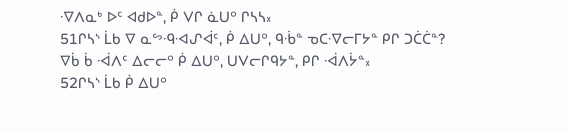ᐌᐱᓇᒃ ᐅᑦ ᐊᑯᐅᓐ, ᑮ ᐯᒋ ᓈᑌᐤ ᒋᓴᓴ᙮
51ᒋᓴᔅ ᒫᑲ ᐁ ᓇᔥᑴᐗᔑᐋᑦ, ᑮ ᐃᑌᐤ, ᑫᒀᓐ ᓀᑕᐌᓕᒥᔭᓐ ᑭᒋ ᑐᑖᑖᓐ?
ᐁᑳ ᑳ ᐙᐱᑦ ᐃᓕᓕᐤ ᑮ ᐃᑌᐤ, ᑌᐯᓕᒋᑫᔭᓐ, ᑭᒋ ᐙᐱᔮᓐ᙮
52ᒋᓴᔅ ᒫᑲ ᑮ ᐃᑌᐤ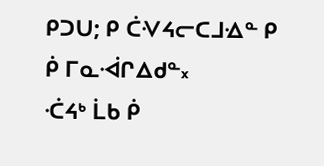ᑭᑐᑌ; ᑭ ᑖᐺᔦᓕᑕᒧᐎᓐ ᑭ ᑮ ᒥᓇᐙᒋᐃᑯᓐ᙮
ᑣᔦᒃ ᒫᑲ ᑮ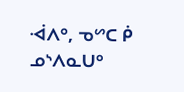ᐙᐱᐤ, ᓀᔥᑕ ᑮ ᓄᔅᐱᓇᑌᐤ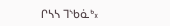ᒋᓴᓴ ᒣᔅᑲᓈᒃ᙮